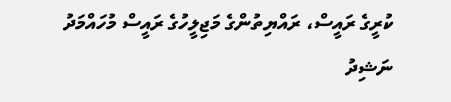ކުރީގެ ރައީސް، ރައްޔިތުންގެ މަޖިލީހުގެ ރައީސް މުހައްމަދު ނަޝިދު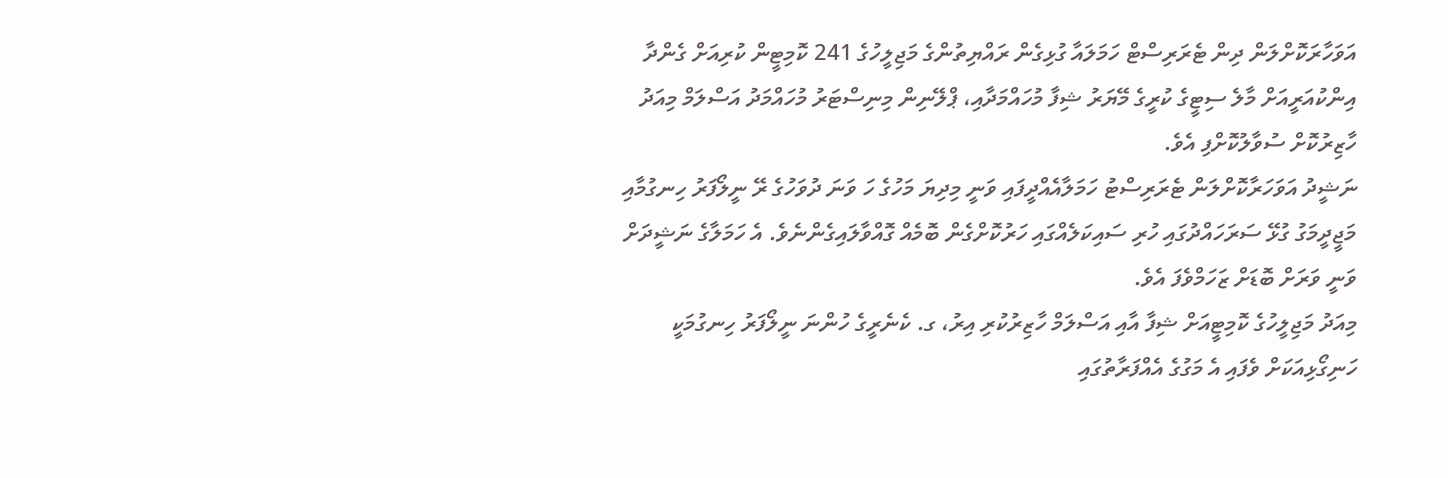އަވަހާރަކޮށްލަން ދިން ޓެރަރިސްޓް ހަމަލައާ ގުޅިގެން ރައްޔިތުންގެ މަޖިލީހުގެ 241 ކޮމިޓީން ކުރިއަށް ގެންދާ އިންކުއަރީއަށް މާލެ ސިޓީގެ ކުރީގެ މޭޔަރު ޝިފާ މުހައްމަދާއި، ޕްލޭނިން މިނިސްޓަރު މުހައްމަދު އަސްލަމް މިއަދު ހާޒިރުކޮށް ސުވާލުކޮށްފި އެވެ.
ނަޝީދު އަވަހަރާކޮށްލަން ޓެރަރިސްޓު ހަމަލާއެއްދީފައި ވަނީ މިދިޔަ މަހުގެ ހަ ވަނަ ދުވަހުގެ ރޭ ނީލޯފަރު ހިނގުމާއި މަޖީދީމަގު ގުޅޭ ސަރަހައްދުގައި ހުރި ސައިކަލެއްގައި ހަރުކޮށްގެން ބޮމެއް ގޮއްވާލައިގެންނެވެ. އެ ހަމަލާގެ ނަޝީދަށް ވަނީ ވަރަށް ބޮޑަށް ޒަހަމްވެފަ އެވެ.
މިއަދު މަޖިލީހުގެ ކޮމިޓީއަށް ޝިފާ އާއި އަސްލަމް ހާޒިރުކުރި އިރު، ގ. ކެނެރީގެ ހުންނަ ނީލޯފަރު ހިނގުމަކީ ހަނިގޯޅިއަކަށް ވެފައި އެ މަގުގެ އެއްފަރާތުގައި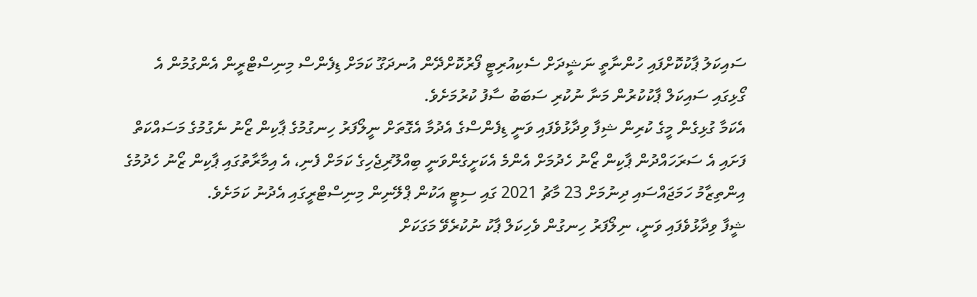ސައިކަލު ޕާކުކޮށްފައި ހުންނާތީ ނަޝީދަށް ސެކިއުރިޓީ ފޯރުކޮށްދޭން އުނދަގޫ ކަމަށް ޑިފެންސް މިނިސްޓްރީން އެންގުމުން އެ ގޯޅިގައި ސައިކަލް ޕާކުކުރުން މަނާ ނުކުރި ސަބަބު ސާފު ކުރުމަށެވެ.
އެކަމާ ގުޅިގެން މީގެ ކުރިން ޝިފާ ވިދާޅުވެފައި ވަނީ ޑިފެންސްގެ އެދުމާ އެގޮތަށް ނީލޯފަރު ހިނގުމުގެ ޕާކިން ޒޯނު ނެގުމުގެ މަސައްކަތް ފަށައި އެ ސަރަހައްދުން ޕާކިން ޒޯނު ހެދުމަށް އެންމެ އެކަށީގެންވަނީ ބިއްލޫރިޖެހިގެ ކަމަށް ފެނި، އެ އިމާރާތުގައި ޕާކިން ޒޯނު ހެދުމުގެ އިންތިޒާމު ހަމަޖައްސައި ދިނުމަށް 23 މާޗު 2021 ގައި ސިޓީ އަކުން ޕްލޭނިން މިނިސްޓްރީގައި އެދުނު ކަމަށެވެ.
ޝީފާ ވިދާޅުވެފައި ވަނީ، ނިލޯފަރު ހިނގުން ވެހިކަލް ޕާކު ނުކުރެވޭ މަގަކަށް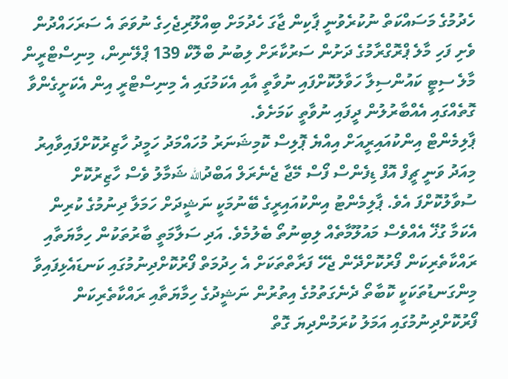ހެދުމުގެ މަސައްކަތް ނުކުރެވުނީ ޕާކިން ޖާގަ ހެދުމަށް ބިއްލޫރިޖެހިގެ ނުވަތަ އެ ސަރަހައްދުން ވެށި ފަހި މާލެ ޕްރޮގްރާމުގެ ދަށުން ސަރުކާރަށް ލިބުނު ބްލޮކް 139 ޕްލޭނިން، މިނިސްޓްރީން މާލެ ސިޓީ ކައުންސިލާ ހަވާލުކޮށްފައި ނުވާތީ އާއި އެކަމުގައި އެ މިނިސްޓްރީ އިން އެކަށީގެންވާ ގޮތެއްގައި އެއްބާރުލުން ދީފައި ނުވާތީ ކަމަށެވެ.
ޕާލިމެންޓް އިންކުއައިރީއަށް އިއްޔެ ޕޮލިސް ކޮމިޝަނަރު މުހައްމަދު ހަމީދު ހާޒިރުކޮށްފައިވާއިރު މިއަދު ވަނީ ޗީފް އޮފް ޑިފެންސް ފޯސް މޭޖާ ޖެނެރަލް އަބްދުالله ޝަމާލު ވެސް ހާޒިރުކޮށް ސުވާލުކޮށްފަ އެވެ. ޕާލިމެންޓު އިންކުއައިރީގެ ބޭނުމަކީ ނަޝީދަށް ހަމަލާ ދިނުމުގެ ކުރިން އެކަމާ ގުޚޭ އެއްވެސް މައުލޫމާތެއް ލިބިނުތޯ ބެލުމެވެ. އަދި ސަލާމަތީ ބާރުތަކުން ހިމާޔަތާއި ރައްކާތެރިކަން ފޯރުކޮށްދޭން ޖެހޭ ފަރާތްތަކަށް އެ ހިދުމަތް ފޯރުކޮށްދިނުމުގައި ކަނޑައެޅިފައިވާ މިންގަނޑުތަކަކީ ކޮބާތޯ ދެނެގަތުމުގެ އިތުރުން ނަޝީދުގެ ހިމާޔަތާއި ރައްކާތެރިކަން ފޯރުކޮށްދިނުމުގައި އަމަލު ކުރަމުންދިޔަ ގޮތް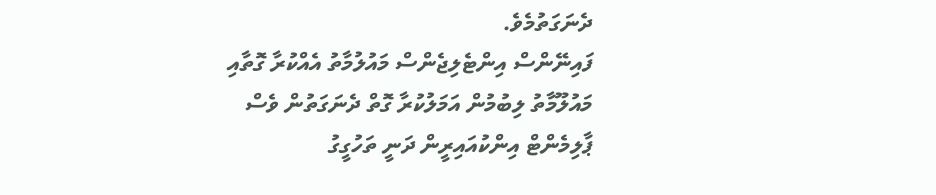ދެނަގަތުމެވެ.
ފައިނޭންސް އިންޓެލިޖެންސް މައުލުމާތު އެއްކުރާ ގޮތާއި މައުލޫމާތު ލިބުމުން އަމަލުކުރާ ގޮތް ދެނަގަތުން ވެސް ޕާލިމެންޓް އިންކުއައިރީން ދަނީ ތަހުގީގު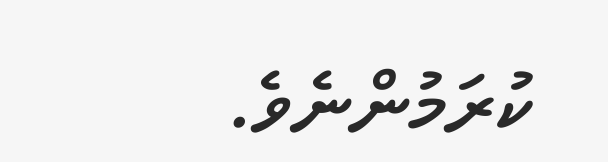ކުރަމުންނެވެ.